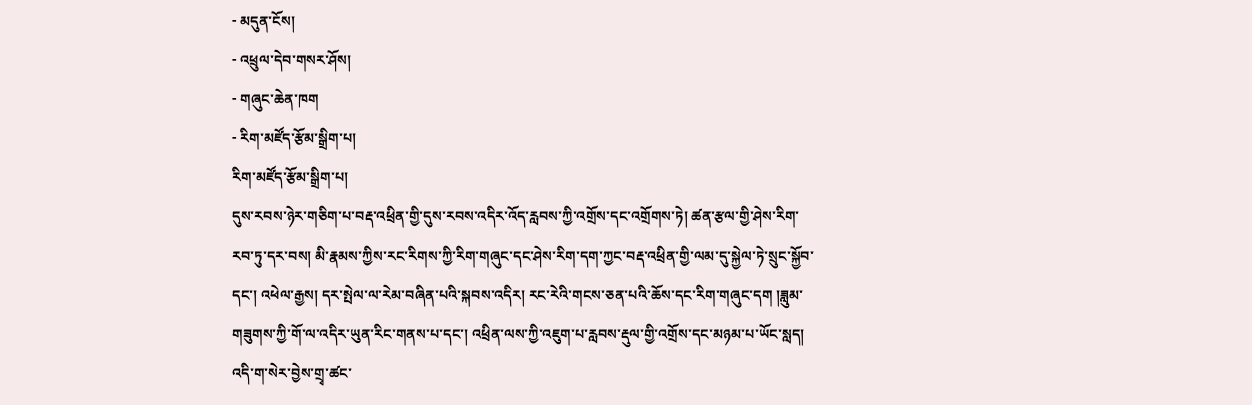- མདུན་ངོས།
- འཕྲུལ་དེབ་གསར་ཤོས།
- གཞུང་ཆེན་ཁག
- རིག་མཛོད་རྩོམ་སྒྲིག་པ།
རིག་མཛོད་རྩོམ་སྒྲིག་པ།
དུས་རབས་ཉེར་གཅིག་པ་བརྡ་འཕྲིན་གྱི་དུས་རབས་འདིར་འོད་རླབས་ཀྱི་འགྲོས་དང་འགྲོགས་ཏེ། ཚན་རྩལ་གྱི་ཤེས་རིག་རབ་ཏུ་དར་བས། མི་རྣམས་ཀྱིས་རང་རིགས་ཀྱི་རིག་གཞུང་དང་ཤེས་རིག་དག་ཀྱང་བརྡ་འཕྲིན་གྱི་ལམ་དུ་སྐྱེལ་ཏེ་སྲུང་སྐྱོབ་དང་། འཕེལ་རྒྱས། དར་སྤེལ་ལ་རེམ་བཞིན་པའི་སྐབས་འདིར། རང་རེའི་གངས་ཅན་པའི་ཆོས་དང་རིག་གཞུང་དག །ཟླུམ་གཟུགས་ཀྱི་གོ་ལ་འདིར་ཡུན་རིང་གནས་པ་དང་། འཕྲིན་ལས་ཀྱི་འཇུག་པ་རླབས་རྡུལ་གྱི་འགྲོས་དང་མཉམ་པ་ཡོང་སླད། འདི་ག་སེར་བྱེས་གྲྭ་ཚང་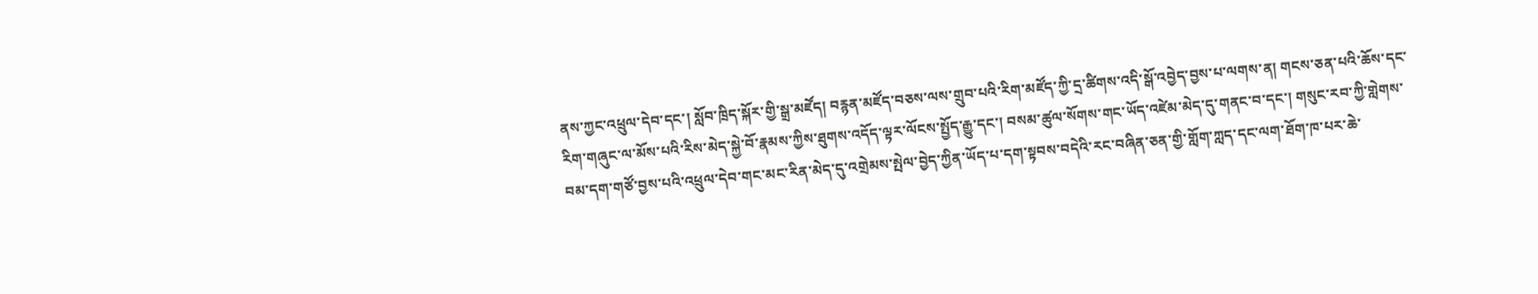ནས་ཀྱང་འཕྲུལ་དེབ་དང་། སློབ་ཁྲིད་སྐོར་གྱི་སྒྲ་མཛོད། བརྙན་མཛོད་བཅས་ལས་གྲུབ་པའི་རིག་མཛོད་ཀྱི་དྲ་ཚིགས་འདི་སྒོ་འབྱེད་བྱས་པ་ལགས་ན། གངས་ཅན་པའི་ཆོས་དང་རིག་གཞུང་ལ་མོས་པའི་རིས་མེད་སྐྱེ་བོ་རྣམས་ཀྱིས་ཐུགས་འདོད་ལྟར་ལོངས་སྤྱོད་རྒྱུ་དང་། བསམ་ཚུལ་སོགས་གང་ཡོད་འཛེམ་མེད་དུ་གནང་བ་དང་། གསུང་རབ་ཀྱི་གླེགས་བམ་དག་གཙོ་བྱས་པའི་འཕྲུལ་དེབ་གང་མང་རིན་མེད་དུ་འགྲེམས་སྤེལ་བྱེད་ཀྱིན་ཡོད་པ་དག་སྟབས་བདེའི་རང་བཞིན་ཅན་གྱི་གློག་ཀླད་དང་ལག་ཐོག་ཁ་པར་ཆེ་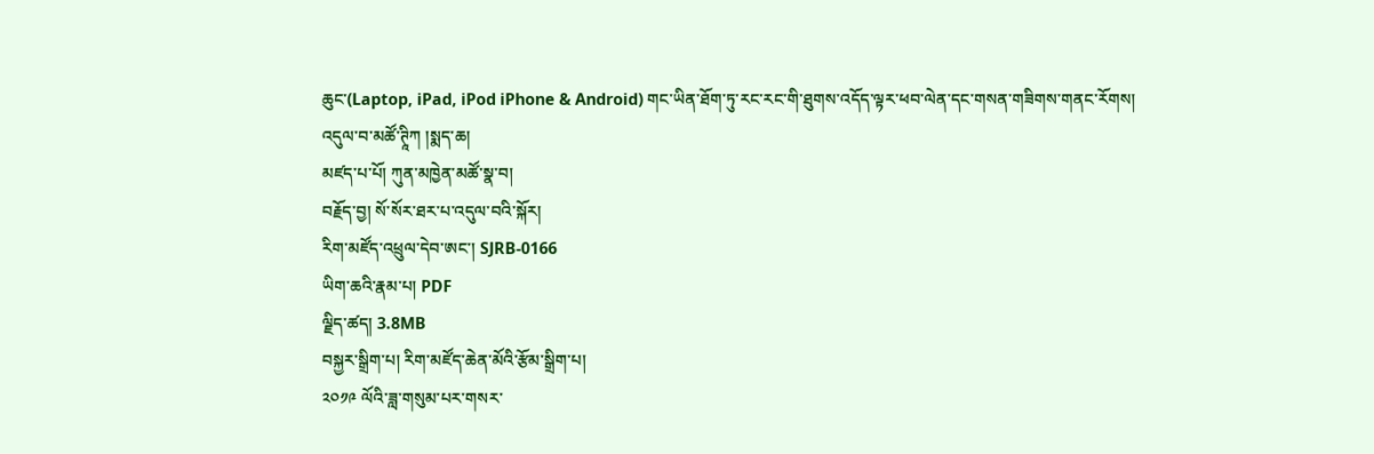ཆུང་(Laptop, iPad, iPod iPhone & Android) གང་ཡིན་ཐོག་ཏུ་རང་རང་གི་ཐུགས་འདོད་ལྟར་ཕབ་ལེན་དང་གསན་གཟིགས་གནང་རོགས།
འདུལ་བ་མཚོ་ཊཱིཀ །སྨད་ཆ།
མཛད་པ་པོ། ཀུན་མཁྱེན་མཚོ་སྣ་བ།
བརྗོད་བྱ། སོ་སོར་ཐར་པ་འདུལ་བའི་སྐོར།
རིག་མཛོད་འཕྲུལ་དེབ་ཨང་། SJRB-0166
ཡིག་ཆའི་རྣམ་པ། PDF
ལྗིད་ཚད། 3.8MB
བསྐྱར་སྒྲིག་པ། རིག་མཛོད་ཆེན་མོའི་རྩོམ་སྒྲིག་པ།
༢༠༡༩ ལོའི་ཟླ་གསུམ་པར་གསར་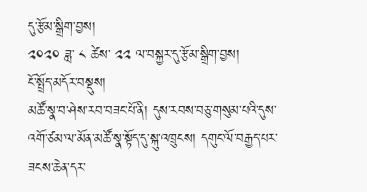དུ་རྩོམ་སྒྲིག་བྱས།
༢༠༢༠ ཟླ་ ༨ ཚེས་ ༢༢ ལ་བསྐྱར་དུ་རྩོམ་སྒྲིག་བྱས།
ངོ་སྤྲོད་མདོར་བསྡུས།
མཚོ་སྣ་བ་ཤེས་རབ་བཟང་པོ་ནི། དུས་རབས་བཅུ་གསུམ་པའི་དུས་འགོ་ཙམ་ལ་མོན་མཚོ་སྣ་སྟོད་དུ་སྐུ་འཁྲུངས། དགུང་ལོ་བརྒྱད་པར་ཟངས་ཆེན་དར་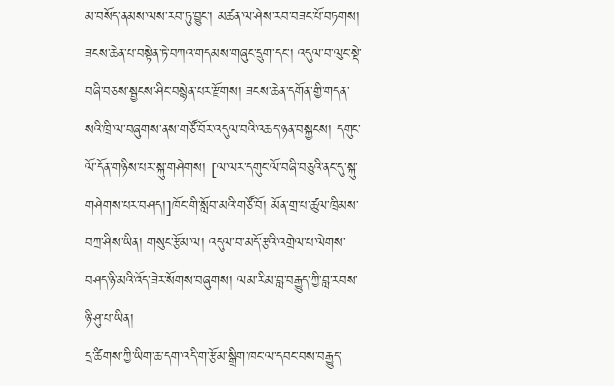མ་བསོད་ནམས་ལས་རབ་ཏུ་བྱུང་། མཚན་ལ་ཤེས་རབ་བཟང་པོ་བཏགས། ཟངས་ཆེན་པ་བསྟེན་ཏེ་བཀའ་གདམས་གཞུང་དྲུག་དང་། འདུལ་བ་ལུང་སྡེ་བཞི་བཅས་སྦྱངས་ཤིང་བསྙེན་པར་རྫོགས། ཟངས་ཆེན་དགོན་གྱི་གདན་སའི་ཁྲི་ལ་བཞུགས་ནས་གཙོ་བོར་འདུལ་བའི་འཆད་ཉན་བསྐྱངས། དགུང་ལོ་དོན་གཉིས་པར་སྐུ་གཤེགས། [ལ་ལར་དགུང་ལོ་བཞི་བཅུའི་ནང་དུ་སྐུ་གཤེགས་པར་བཤད།]ཁོང་གི་སློབ་མའི་གཙོ་བོ། མོན་གྲ་པ་ཚུལ་ཁྲིམས་བཀྲ་ཤིས་ཡིན། གསུང་རྩོམ་ལ། འདུལ་བ་མདོ་རྩའི་འགྲེལ་པ་ལེགས་བཤད་ཉི་མའི་འོད་ཟེར་སོགས་བཞུགས། ལམ་རིམ་བླ་བརྒྱུད་ཀྱི་བླ་རབས་ཉི་ཤུ་པ་ཡིན།
དྲ་ཚིགས་ཀྱི་ཡིག་ཆ་དག་འདི་ག་རྩོམ་སྒྲིག་ཁང་ལ་དབང་བས་བརྒྱུད་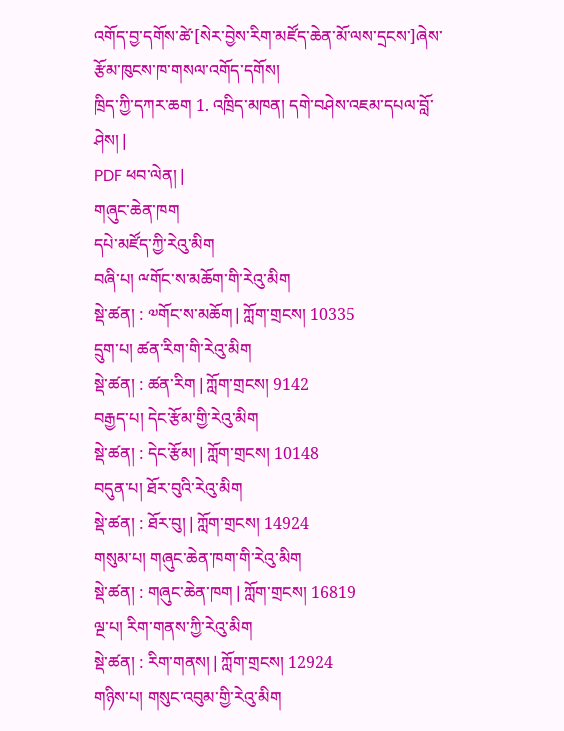འགོད་བྱ་དགོས་ཚེ་[སེར་བྱེས་རིག་མཛོད་ཆེན་མོ་ལས་དྲངས་]ཞེས་རྩོམ་ཁུངས་ཁ་གསལ་འགོད་དགོས།
ཁྲིད་ཀྱི་དཀར་ཆག 1. འཁྲིད་མཁན། དགེ་བཤེས་འཇམ་དཔལ་བློ་ཤེས། |
PDF ཕབ་ལེན། |
གཞུང་ཆེན་ཁག
དཔེ་མཛོད་ཀྱི་རེའུ་མིག
བཞི་པ། ྋགོང་ས་མཆོག་གི་རེའུ་མིག
སྡེ་ཚན། : ༧གོང་ས་མཆོག | ཀློག་གྲངས། 10335
དྲུག་པ། ཚན་རིག་གི་རེའུ་མིག
སྡེ་ཚན། : ཚན་རིག | ཀློག་གྲངས། 9142
བརྒྱད་པ། དེང་རྩོམ་གྱི་རེའུ་མིག
སྡེ་ཚན། : དེང་རྩོམ། | ཀློག་གྲངས། 10148
བདུན་པ། ཐོར་བུའི་རེའུ་མིག
སྡེ་ཚན། : ཐོར་བུ། | ཀློག་གྲངས། 14924
གསུམ་པ། གཞུང་ཆེན་ཁག་གི་རེའུ་མིག
སྡེ་ཚན། : གཞུང་ཆེན་ཁག | ཀློག་གྲངས། 16819
ལྔ་པ། རིག་གནས་ཀྱི་རེའུ་མིག
སྡེ་ཚན། : རིག་གནས། | ཀློག་གྲངས། 12924
གཉིས་པ། གསུང་འབུམ་གྱི་རེའུ་མིག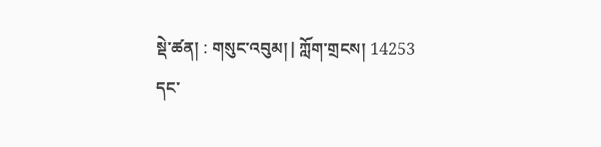སྡེ་ཚན། : གསུང་འབུམ། | ཀློག་གྲངས། 14253
དང་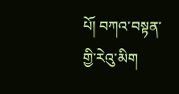པོ། བཀའ་བསྟན་གྱི་རེའུ་མིག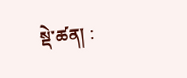སྡེ་ཚན། :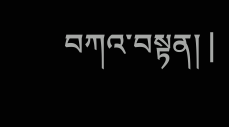བཀའ་བསྟན། |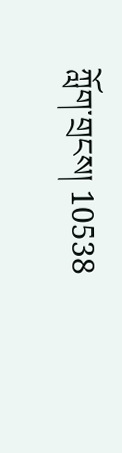ཀློག་གྲངས། 10538